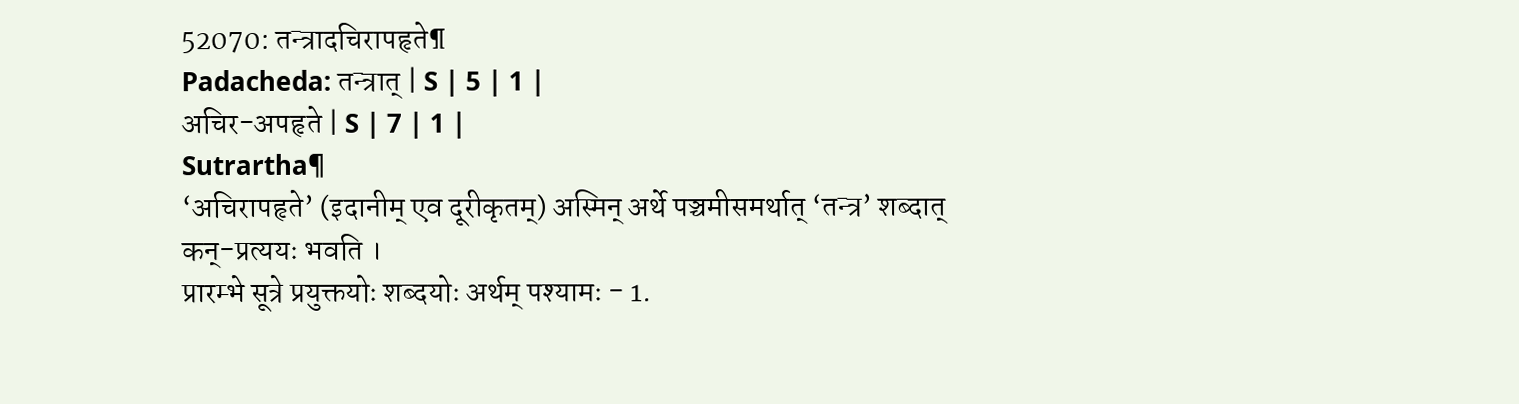52070: तन्त्रादचिरापहृते¶
Padacheda: तन्त्रात् | S | 5 | 1 |
अचिर-अपहृते | S | 7 | 1 |
Sutrartha¶
‘अचिरापहृते’ (इदानीम् एव दूरीकृतम्) अस्मिन् अर्थे पञ्चमीसमर्थात् ‘तन्त्र’ शब्दात् कन्-प्रत्ययः भवति ।
प्रारम्भे सूत्रे प्रयुक्तयोः शब्दयोः अर्थम् पश्यामः - 1.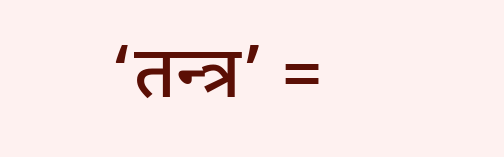‘तन्त्र’ =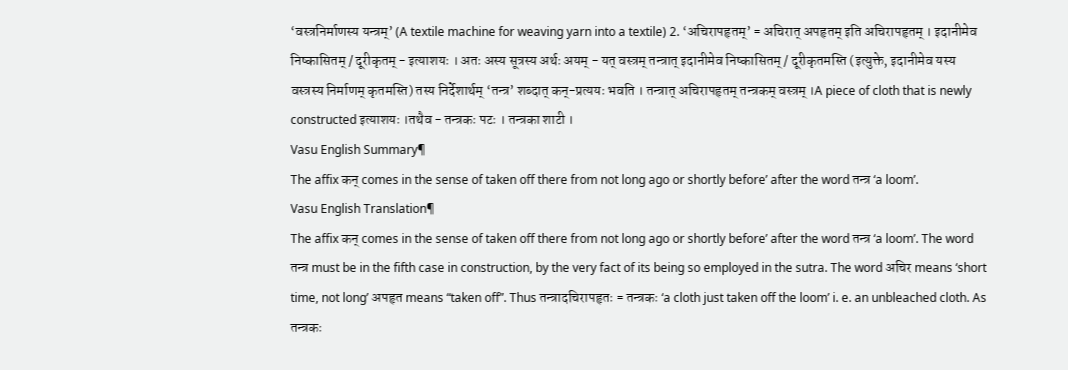‘वस्त्रनिर्माणस्य यन्त्रम्’ (A textile machine for weaving yarn into a textile) 2. ‘अचिरापहृतम्’ = अचिरात् अपहृतम् इति अचिरापहृतम् । इदानीमेव निष्कासितम् / दूरीकृतम् - इत्याशयः । अतः अस्य सूत्रस्य अर्थः अयम् - यत् वस्त्रम् तन्त्रात् इदानीमेव निष्कासितम् / दूरीकृतमस्ति (इत्युक्ते, इदानीमेव यस्य वस्त्रस्य निर्माणम् कृतमस्ति) तस्य निर्देशार्थम् ‘तन्त्र’ शब्दात् कन्-प्रत्ययः भवति । तन्त्रात् अचिरापहृतम् तन्त्रकम् वस्त्रम् ।A piece of cloth that is newly constructed इत्याशयः ।तथैव - तन्त्रकः पटः । तन्त्रका शाटी ।
Vasu English Summary¶
The affix कन् comes in the sense of taken off there from not long ago or shortly before’ after the word तन्त्र ‘a loom’.
Vasu English Translation¶
The affix कन् comes in the sense of taken off there from not long ago or shortly before’ after the word तन्त्र ‘a loom’. The word तन्त्र must be in the fifth case in construction, by the very fact of its being so employed in the sutra. The word अचिर means ‘short time, not long’ अपहृत means “taken off”. Thus तन्त्रादचिरापहृतः = तन्त्रकः ‘a cloth just taken off the loom’ i. e. an unbleached cloth. As तन्त्रकः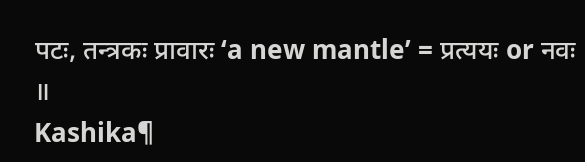पटः, तन्त्रकः प्रावारः ‘a new mantle’ = प्रत्ययः or नवः ॥
Kashika¶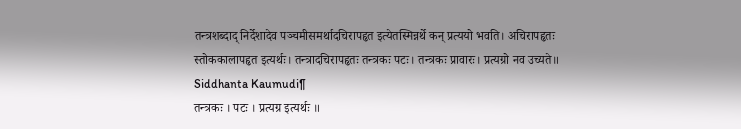तन्त्रशब्दाद् निर्देशादेव पञ्चमीसमर्थादचिरापहृत इत्येतस्मिन्नर्थे कन् प्रत्ययो भवति। अचिरापहृतः स्तोककालापहृत इत्यर्थः। तन्त्रादचिरापहृतः तन्त्रकः पटः। तन्त्रकः प्रावारः। प्रत्यग्रो नव उच्यते॥
Siddhanta Kaumudi¶
तन्त्रकः । पटः । प्रत्यग्र इत्यर्थः ॥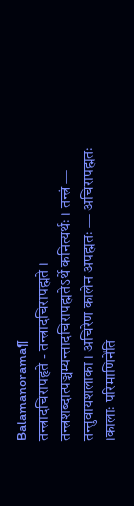Balamanorama¶
तन्त्रादचिरापहृते - तन्त्रादचिरापह्मते । तन्त्रशब्दात्पञ्चम्यन्तादचिरापह्मतेऽर्थे कनित्यर्थः । तन्त्रं — तन्तुवायशलाका । अचिरेण कालेन अपह्मतः — अचिरापह्मतः ।कालाः परिमाणिने॑ति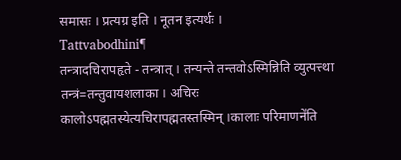समासः । प्रत्यग्र इति । नूतन इत्यर्थः ।
Tattvabodhini¶
तन्त्रादचिरापहृते - तन्त्रात् । तन्यन्ते तन्तवोऽस्मिन्निति व्युत्पत्त्था तन्त्रं=तन्तुवायशलाका । अचिरः कालोऽपह्मतस्येत्यचिरापह्मतस्तस्मिन् ।कालाः परिमाणने॑ति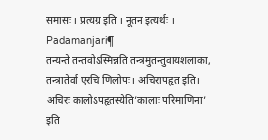समासः । प्रत्यग्र इति । नूतन इत्यर्थः ।
Padamanjari¶
तन्यन्ते तन्तवोऽस्मिन्नति तन्त्रमुतन्तुवायशलाका, तन्त्रातेर्वा एरचि णिलोपः। अचिरापहृत इति। अचिरः कालोऽपहृतस्येति’कालाः परिमाणिना’ इति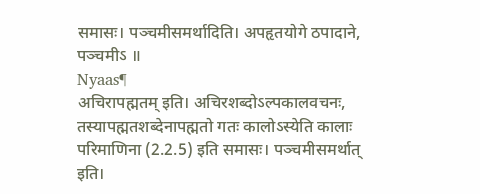समासः। पञ्चमीसमर्थादिति। अपहृतयोगे ठपादाने, पञ्चमीऽ ॥
Nyaas¶
अचिरापह्मतम् इति। अचिरशब्दोऽल्पकालवचनः, तस्यापह्मतशब्देनापह्मतो गतः कालोऽस्येति कालाः परिमाणिना (2.2.5) इति समासः। पञ्चमीसमर्थात् इति।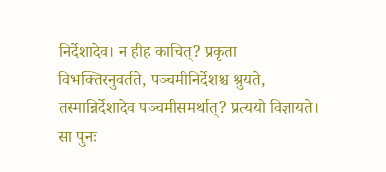निर्देशादेव। न हीह काचित्? प्रकृता विभक्तिरनुवर्तते, पञ्चमीनिर्देशश्च श्रुयते, तस्मान्निर्देशादेव पञ्चमीसमर्थात्? प्रत्ययो विज्ञायते। सा पुनः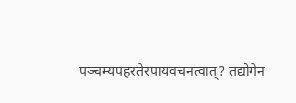पञ्चम्यपहरतेरपायवचनत्वात्? तद्योगेन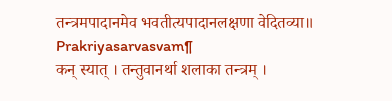तन्त्रमपादानमेव भवतीत्यपादानलक्षणा वेदितव्या॥
Prakriyasarvasvam¶
कन् स्यात् । तन्तुवानर्था शलाका तन्त्रम् ।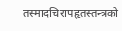तस्मादचिरापहृतस्तन्त्रको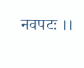नवपटः ।।